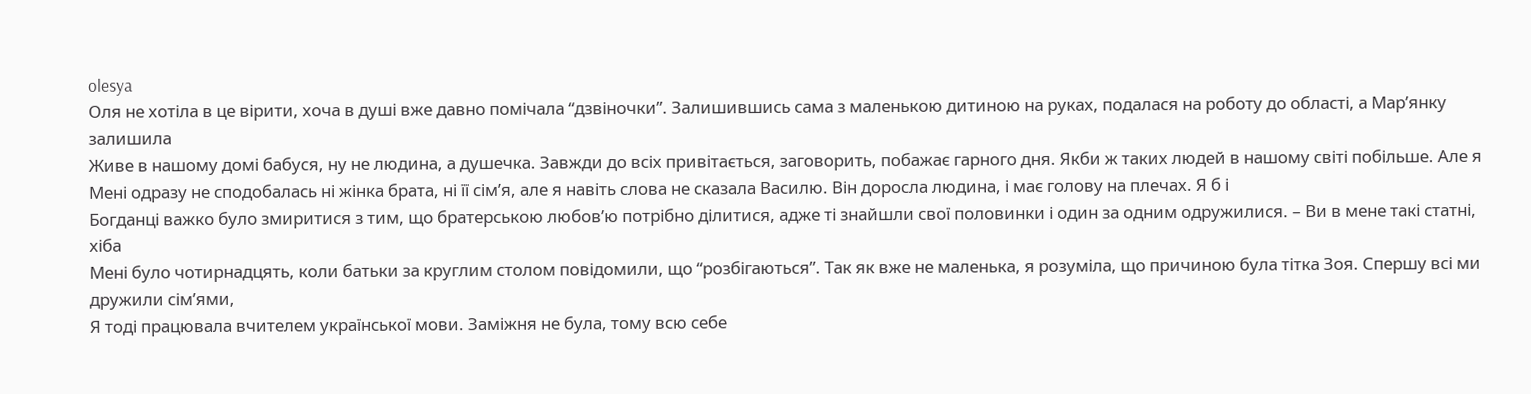olesya
Оля не хотіла в це вірити, хоча в душі вже давно помічала “дзвіночки”. Залишившись сама з маленькою дитиною на руках, подалася на роботу до області, а Мар’янку залишила
Живе в нашому домі бабуся, ну не людина, а душечка. Завжди до всіх привітається, заговорить, побажає гарного дня. Якби ж таких людей в нашому світі побільше. Але я
Мені одразу не сподобалась ні жінка брата, ні її сім’я, але я навіть слова не сказала Василю. Він доросла людина, і має голову на плечах. Я б і
Богданці важко було змиритися з тим, що братерською любов’ю потрібно ділитися, адже ті знайшли свої половинки і один за одним одружилися. – Ви в мене такі статні, хіба
Мені було чотирнадцять, коли батьки за круглим столом повідомили, що “розбігаються”. Так як вже не маленька, я розуміла, що причиною була тітка Зоя. Спершу всі ми дружили сім’ями,
Я тоді працювала вчителем української мови. Заміжня не була, тому всю себе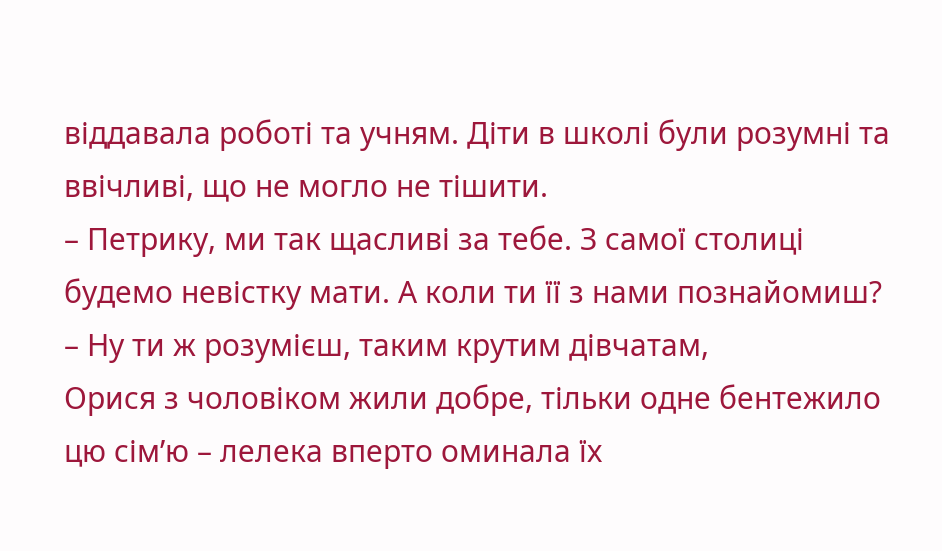віддавала роботі та учням. Діти в школі були розумні та ввічливі, що не могло не тішити.
– Петрику, ми так щасливі за тебе. З самої столиці будемо невістку мати. А коли ти її з нами познайомиш? – Ну ти ж розумієш, таким крутим дівчатам,
Орися з чоловіком жили добре, тільки одне бентежило цю сім’ю – лелека вперто оминала їх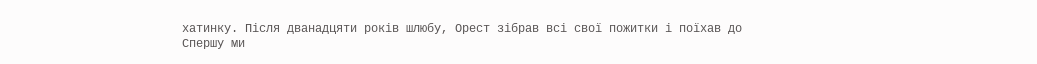хатинку. Після дванадцяти років шлюбу, Орест зібрав всі свої пожитки і поїхав до
Спершу ми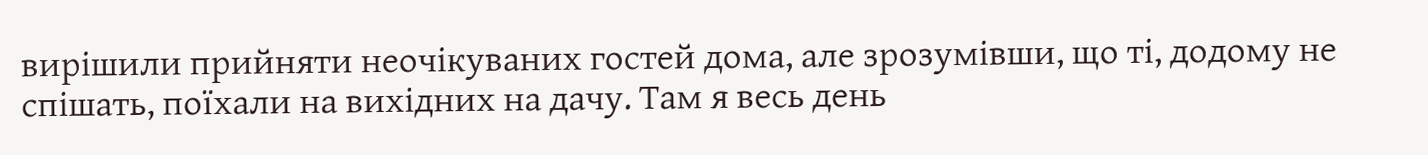вирішили прийняти неочікуваних гостей дома, але зрозумівши, що ті, додому не спішать, поїхали на вихідних на дачу. Там я весь день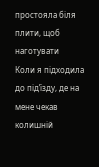простояла біля плити, щоб наготувати
Коли я підходила до під’їзду, де на мене чекав колишній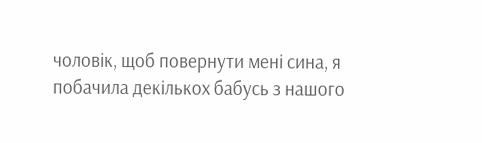чоловік, щоб повернути мені сина, я побачила декількох бабусь з нашого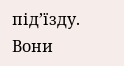під’їзду. Вони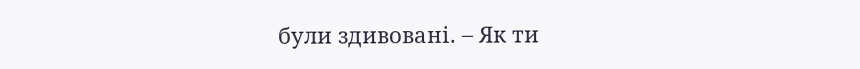були здивовані. – Як ти